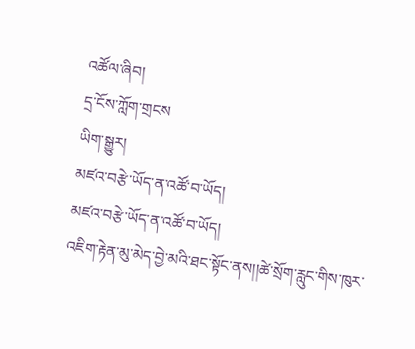འཚོལ་ཞིབ།
དྲ་ངོས་ཀློག་གྲངས
ཡིག་སྒྱུར།
མཛའ་བརྩེ་ཡོད་ན་འཚོ་བ་ཡོད།
མཛའ་བརྩེ་ཡོད་ན་འཚོ་བ་ཡོད།
འཇིག་རྟེན་མུ་མེད་བྱེ་མའི་ཐང་སྟོང་ནས།།ཚེ་སྲོག་རླུང་གིས་ཁུར་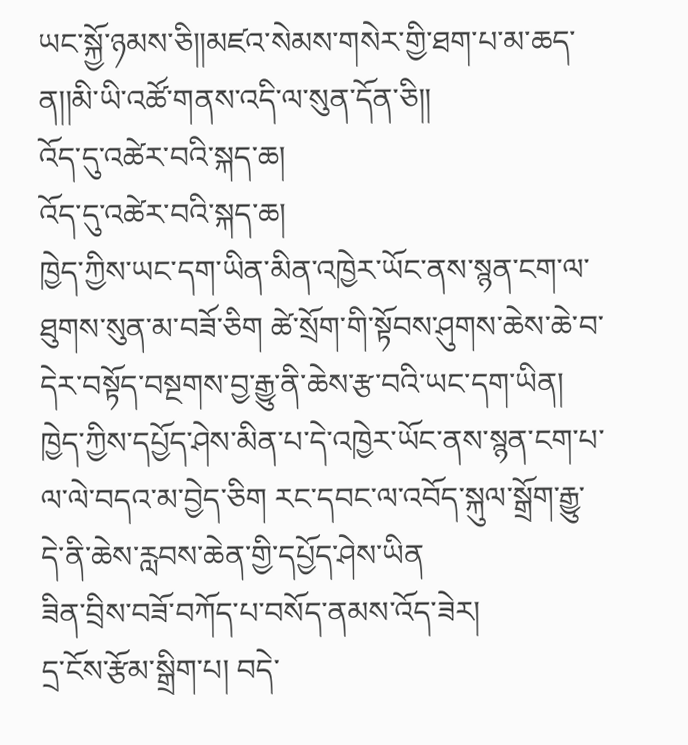ཡང་སྐྱོ་ཉམས་ཅི།།མཛའ་སེམས་གསེར་གྱི་ཐག་པ་མ་ཆད་ན།།མི་ཡི་འཚོ་གནས་འདི་ལ་སུན་དོན་ཅི།།
འོད་དུ་འཚེར་བའི་སྐད་ཆ།
འོད་དུ་འཚེར་བའི་སྐད་ཆ།
ཁྱེད་ཀྱིས་ཡང་དག་ཡིན་མིན་འཁྱེར་ཡོང་ནས་སྙན་ངག་ལ་ཐུགས་སུན་མ་བཟོ་ཅིག ཚེ་སྲོག་གི་སྟོབས་ཤུགས་ཆེས་ཆེ་བ་དེར་བསྟོད་བསྔགས་བྱ་རྒྱུ་ནི་ཆེས་རྩ་བའི་ཡང་དག་ཡིན། ཁྱེད་ཀྱིས་དཔྱོད་ཤེས་མིན་པ་དེ་འཁྱེར་ཡོང་ནས་སྙན་ངག་པ་ལ་ལེ་བདའ་མ་བྱེད་ཅིག རང་དབང་ལ་འབོད་སྐུལ་སྒྲོག་རྒྱུ་དེ་ནི་ཆེས་རླབས་ཆེན་གྱི་དཔྱོད་ཤེས་ཡིན
ཟིན་བྲིས་བཟོ་བཀོད་པ་བསོད་ནམས་འོད་ཟེར།
དྲ་ངོས་རྩོམ་སྒྲིག་པ། བདེ་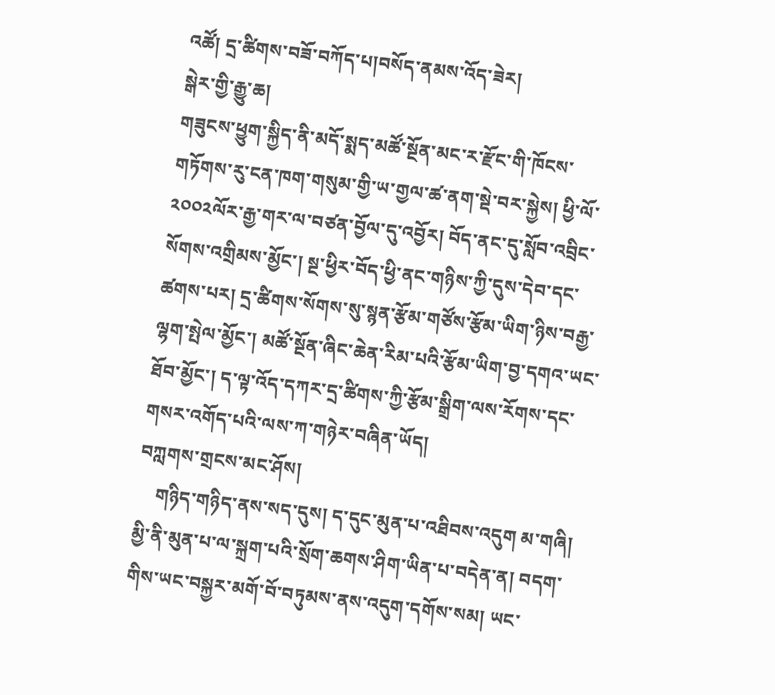འཚོ། དྲ་ཚིགས་བཟོ་བཀོད་པ།བསོད་ནམས་འོད་ཟེར།
སྒེར་གྱི་རྒྱུ་ཆ།
གཟུངས་ཕྱུག་སྐྱིད་ནི་མདོ་སྨད་མཚོ་སྔོན་མང་ར་རྫོང་གི་ཁོངས་གཏོགས་རུ་ངན་ཁག་གསུམ་གྱི་ཡ་གྱལ་ཚ་ནག་སྡེ་བར་སྐྱེས། ཕྱི་ལོ་༢༠༠༢ལོར་རྒྱ་གར་ལ་བཙན་བྱོལ་དུ་འབྱོར། བོད་ནང་དུ་སློབ་འབྲིང་སོགས་འགྲིམས་མྱོང་། སྔ་ཕྱིར་བོད་ཕྱི་ནང་གཉིས་ཀྱི་དུས་དེབ་དང་ཚགས་པར། དྲ་ཚིགས་སོགས་སུ་སྙན་རྩོམ་གཙོས་རྩོམ་ཡིག་ཉིས་བརྒྱ་ལྷག་སྤེལ་མྱོང་། མཚོ་སྔོན་ཞིང་ཆེན་རིམ་པའི་རྩོམ་ཡིག་བྱ་དགའ་ཡང་ཐོབ་མྱོང་། ད་ལྟ་འོད་དཀར་དྲ་ཚིགས་ཀྱི་རྩོམ་སྒྲིག་ལས་རོགས་དང་གསར་འགོད་པའི་ལས་ཀ་གཉེར་བཞིན་ཡོད།
བཀླགས་གྲངས་མང་ཤོས།
    གཉིད་གཉིད་ནས་སད་དུས། ད་དུང་མུན་པ་འཐིབས་འདུག མ་གཞི། མྱི་ནི་མུན་པ་ལ་སྐྲག་པའི་སྲོག་ཆགས་ཤིག་ཡིན་པ་བདེན་ན། བདག་གིས་ཡང་བསྐྱར་མགོ་བོ་བཏུམས་ནས་འདུག་དགོས་སམ། ཡང་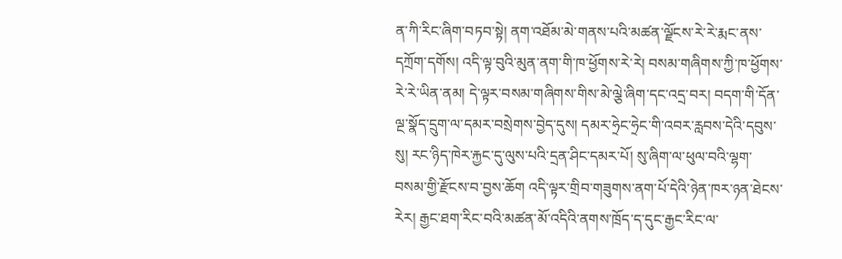ན་ཀི་རིང་ཞིག་བཏབ་སྟེ། ནག་འཐོམ་མེ་གནས་པའི་མཚན་ལྗོངས་རེ་རེ་རྨང་ནས་དཀྲོག་དགོས། འདི་ལྟ་བུའི་མུན་ནག་གི་ཁ་ཕྱོགས་རེ་རེ། བསམ་གཞིགས་ཀྱི་ཁ་ཕྱོགས་རེ་རེ་ཡིན་ནམ། དེ་ལྟར་བསམ་གཞིགས་གིས་མེ་ལྕེ་ཞིག་དང་འདྲ་བར། བདག་གི་དོན་ལྔ་སྣོད་དྲུག་ལ་དམར་བསྲེགས་བྱེད་དུས། དམར་ཧྲེང་ཧྲེང་གི་འབར་རླབས་དེའི་དབུས་སུ། རང་ཉིད་ཁེར་རྐྱང་དུ་ལུས་པའི་དྲན་ཤིང་དམར་པོ། སུ་ཞིག་ལ་ཕུལ་བའི་ལྷག་བསམ་གྱི་རྫོངས་བ་བྱས་ཆོག འདི་ལྟར་གྲིབ་གཟུགས་ནག་པོ་དེའི་ཉེན་ཁར་ཉན་ཐེངས་རེར། རྒྱང་ཐག་རིང་བའི་མཚན་མོ་འདིའི་ནགས་ཁྲོད་ད་དུང་རྒྱང་རིང་ལ་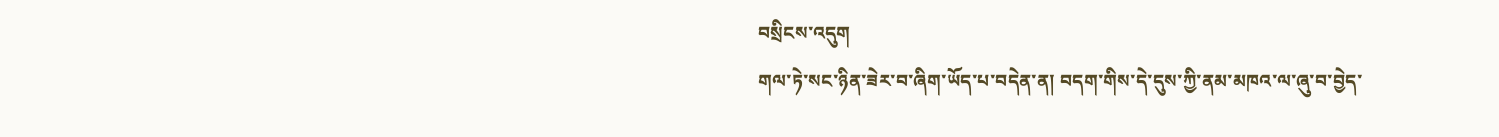བསྲིངས་འདུག
གལ་ཏེ་སང་ཉིན་ཟེར་བ་ཞིག་ཡོད་པ་བདེན་ན། བདག་གིས་དེ་དུས་ཀྱི་ནམ་མཁའ་ལ་ཞུ་བ་བྱེད་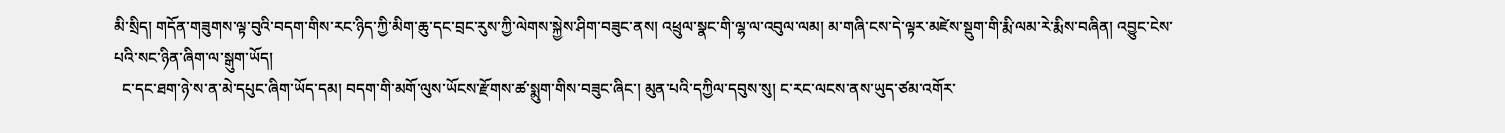མི་སྲིད། གདོན་གཟུགས་ལྟ་བུའི་བདག་གིས་རང་ཉིད་ཀྱི་མིག་ཆུ་དང་བྲང་རུས་ཀྱི་ལེགས་སྐྱེས་ཤིག་བཟུང་ནས། འཕྲུལ་སྣང་གི་ལྷ་ལ་འབུལ་ལམ། མ་གཞི་ངས་དེ་ལྟར་མཛེས་སྡུག་གི་རྨི་ལམ་རེ་རྨིས་བཞིན། འབྱུང་ངེས་པའི་སང་ཉིན་ཞིག་ལ་སྒུག་ཡོད།
  ང་དང་ཐག་ཉེ་ས་ན་མེ་དཔུང་ཞིག་ཡོད་དམ། བདག་གི་མགོ་ལུས་ཡོངས་རྫོགས་ཚ་སྨུག་གིས་བཟུང་ཞིང་། མུན་པའི་དཀྱིལ་དབུས་སུ། ང་རང་ལངས་ནས་ཡུད་ཙམ་འགོར་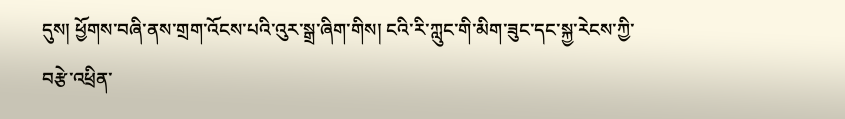དུས། ཕྱོགས་བཞི་ནས་གྲག་འོངས་པའི་འུར་སྒྲ་ཞིག་གིས། ངའི་རི་ཀླུང་གི་མིག་ཟུང་དང་སྐྱ་རེངས་ཀྱི་བརྩེ་འཕྲིན་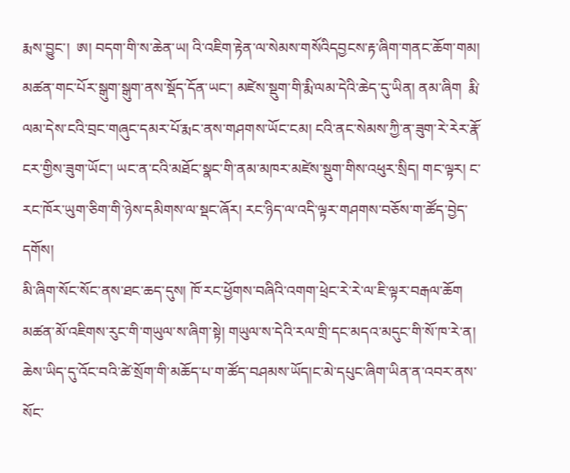རྨས་བྱུང་།  ཨ། བདག་གི་ས་ཆེན་ཡ། འི་འཇིག་རྟེན་ལ་སེམས་གསོའིདབྱངས་རྟ་ཞིག་གནང་ཆོག་གམ།
མཚན་གང་པོར་སྒུག་སྒུག་ནས་སྡོད་དོན་ཡང་། མཛེས་སྡུག་གི་རྨི་ལམ་དེའི་ཆེད་དུ་ཡིན། ནམ་ཞིག  རྨི་ལམ་དེས་ངའི་བྲང་གཞུང་དམར་པོ་རྨང་ནས་གཤགས་ཡོང་ངམ། ངའི་ནང་སེམས་ཀྱི་ན་ཟུག་རེ་རེར་རྣོ་ངར་གྱིས་ཟུག་ཡོང་། ཡང་ན་ངའི་མཐོང་སྣང་གི་ནམ་མཁར་མཛེས་སྡུག་གིས་འཕུར་སྲིད། གང་ལྟར། ང་རང་ཁོར་ཡུག་ཅིག་གི་ཉེས་དམིགས་ལ་སྡང་ཞོར། རང་ཉིད་ལ་འདི་ལྟར་གཤགས་བཅོས་ག་ཚོད་བྱེད་དགོས།
མི་ཞིག་སོང་སོང་ནས་ཐང་ཆད་དུས། ཁོ་རང་ཕྱོགས་བཞིའི་འགག་ཕྲེང་རེ་རེ་ལ་ཇི་ལྟར་བརྒལ་ཆོག མཚན་མོ་འཇིགས་རུང་གི་གཡུལ་ས་ཞིག་སྟེ། གཡུལ་ས་དེའི་རལ་གྲི་དང་མདའ་མདུང་གི་སོ་ཁ་རེ་ན། ཆེས་ཡིད་དུ་འོང་བའི་ཚེ་སྲོག་གི་མཆོད་པ་ག་ཚོད་བཤམས་ཡོད།ང་མེ་དཔུང་ཞིག་ཡིན་ན་འབར་ནས་སོང་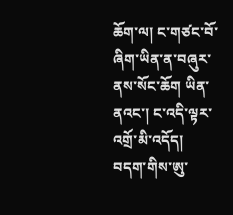ཆོག་ལ། ང་གཙང་བོ་ཞིག་ཡིན་ན་བཞུར་ནས་སོང་ཆོག ཡིན་ནའང་། ང་འདི་ལྟར་འགྲོ་མི་འདོད། བདག་གིས་ཨུ་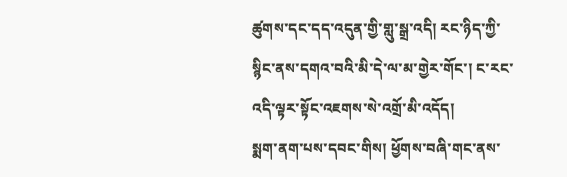ཚུགས་དང་དད་འདུན་གྱི་གླུ་སྒྲ་འདི། རང་ཉིད་ཀྱི་སྙིང་ནས་དགའ་བའི་མི་དེ་ལ་མ་གྱེར་གོང་། ང་རང་འདི་ལྟར་སྟོང་འཇགས་སེ་འགྲོ་མི་འདོད།
སྨག་ནག་པས་དབང་གིས། ཕྱོགས་བཞི་གང་ནས་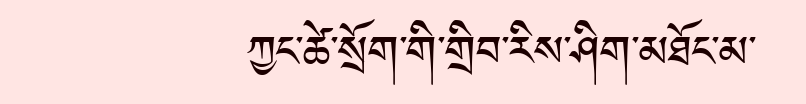ཀྱང་ཚེ་སྲོག་གི་གྲིབ་རིས་ཤིག་མཐོང་མ་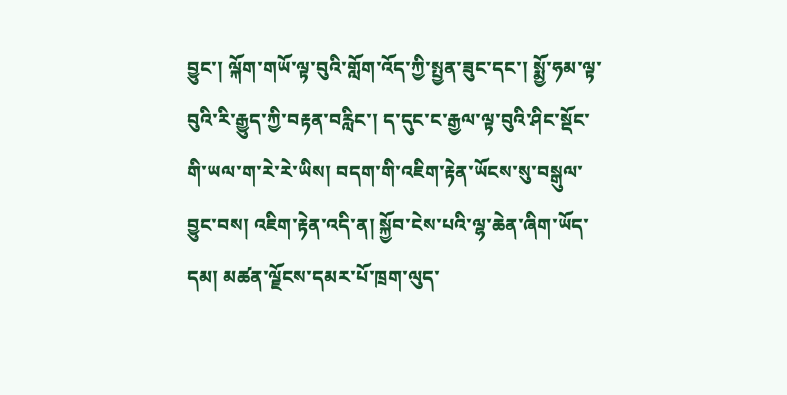བྱུང་། ལྐོག་གཡོ་ལྟ་བུའི་གློག་འོད་ཀྱི་སྤྱན་ཟུང་དང་། སྨྱོ་ཧམ་ལྟ་བུའི་རི་རྒྱུད་ཀྱི་བརྟན་བརླིང་། ད་དུང་ང་རྒྱལ་ལྟ་བུའི་ཤིང་སྡོང་གི་ཡལ་ག་རེ་རེ་ཡིས། བདག་གི་འཇིག་རྟེན་ཡོངས་སུ་བསྒུལ་བྱུང་བས། འཇིག་རྟེན་འདི་ན། སྐྱོབ་ངེས་པའི་ལྷ་ཆེན་ཞིག་ཡོད་དམ། མཚན་ལྗོངས་དམར་པོ་ཁྲག་ལུད་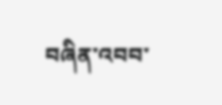བཞིན་འབབ་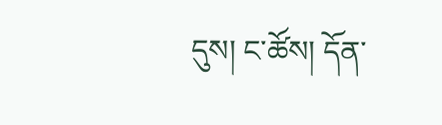དུས། ང་ཚོས། དོན་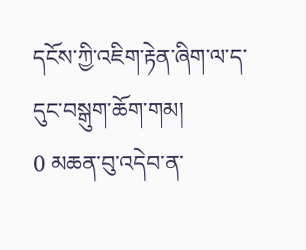དངོས་ཀྱི་འཇིག་རྟེན་ཞིག་ལ་ད་དུང་བསྒུག་ཆོག་གམ།
0 མཆན་བུ་འདེབ་ན་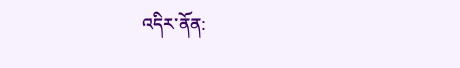འདིར་ནོན: